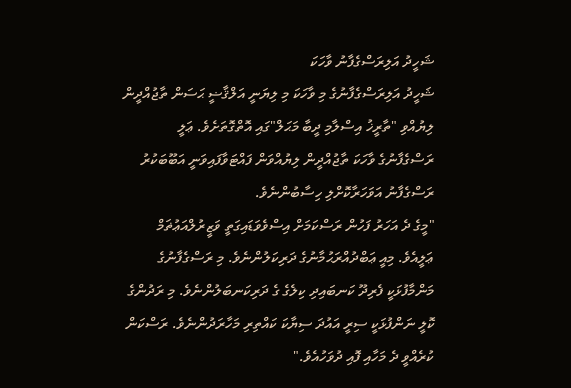ޝަހީދު އަލިރަސްގެފާނު ވާހަކަ
ޝަހީދު އަލިރަސްގެފާނުގެ މި ވާހަކަ މި ލިޔަނީ އަލްޤާޟީ ޙަސަން ތާޖުއްދީން ލިޔުއްވި "ތާރީޚު އިސްލާމި ދީބާ މަޙަލް"ގައި އޮތްގޮތަށެވެ. ޢަލީ ރަސްގެފާނުގެ ވާހަކަ ތާޖުއްދީން ލިޔުއްވަން ފައްޓަވާފައިވަނީ އަބޫބަކުރު ރަސްގެފާނު އަވަހަރާކޮށްލި ހިސާބުންނެވެ.
"މީގެ ދެ އަހަރު ފަހުން ރަސްކަމަށް އިސްވެވަޑައިގަތީ ވަޒީރުލްއަޢުޡަމް ޢަލީއެވެ. މިއީ ޢަބްދުއްރަޙުމާނުގެ ދަރިކަލުންނެވެ. މި ރަސްގެފާނުގެ މަންމާފުޅަކީ ފެރިދޫ ކަނބައިދި ކިލެގެ ގެ ދަރިކަނބަލުންނެވެ. މި ރަދުންގެ ކޮލީ ނަންފުޅަކީ ސިރީ އައުދަ ސިޔާކަ ކައްތިރި މަހާރަދުންނެވެ. ރަސްކަން ކުރެއްވީ ދެ މަހާއި ފޮއި ދުވަހުއެވެ."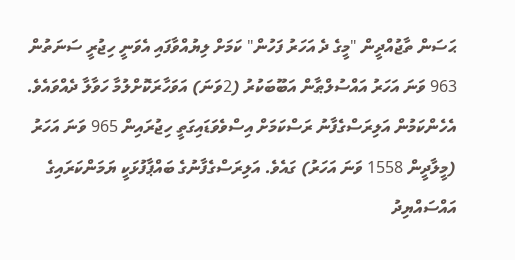ޙަސަން ތާޖުއްދީން "މީގެ ދެ އަހަރު ފަހުން" ކަމަށް ލިޔުއްވާފައި އެވަނީ ހިޖުރީ ސަނަތުން 963 ވަނަ އަހަރު އައްސުލްޠާން އަބޫބަކުރު (2ވަނަ) އަވަހާރަކޮށްލުމާ ހަވާލާ ދެއްވައެވެ. އެހެންކަމުން އަލިރަސްގެފާނު ރަސްކަމަށް އިސްވެވަޑައިގަތީ ހިޖުރައިން 965 ވަނަ އަހަރު (މީލާދީން 1558 ވަނަ އަހަރު) ގައެވެ. އަލިރަސްގެފާނުގެ ބައްޕާފުޅަކީ ޔަމަންކަރައިގެ އައްސައްޔިދު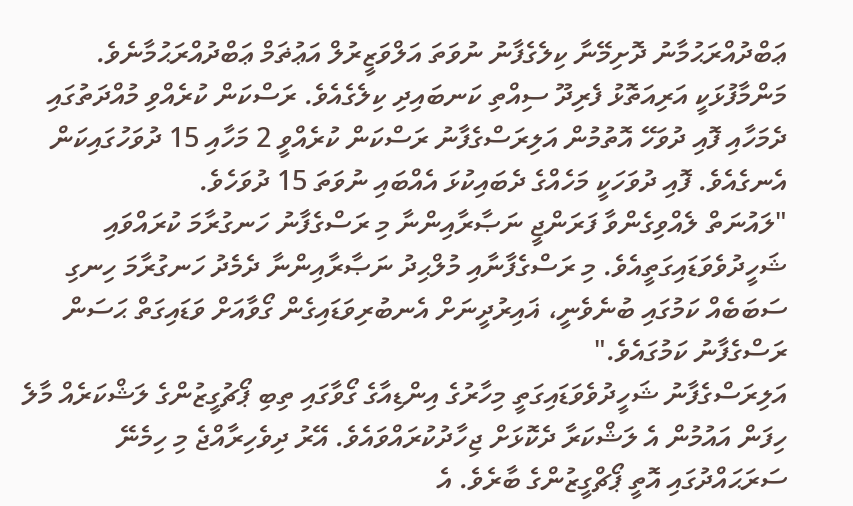ޢަބްދުއްރަޙުމާނު ދޮށިމޭނާ ކިލެގެފާނު ނުވަތަ އަލްވަޒީރުލް އަޢުޡަމް ޢަބްދުއްރަޙުމާނެވެ. މަންމާފުޅަކީ އަރިއަތޮޅު ފެރިދޫ ސިއްތި ކަނބައިދި ކިލެގެއެވެ. ރަސްކަން ކުރެއްވި މުއްދަތުގައި ދެމަހާއި ފޮއި ދުވަހޭ އޮތުމުން އަލިރަސްގެފާނު ރަސްކަން ކުރެއްވީ 2 މަހާއި 15 ދުވަހުގައިކަން އެނގެއެވެ. ފޮއި ދުވަހަކީ މަހެއްގެ ދެބައިކުޅަ އެއްބައި ނުވަތަ 15 ދުވަހެވެ.
"ލައުނަތް ލެއްވިގެންވާ ފަރަންޖީ ނަޞާރާއިންނާ މި ރަސްގެފާނު ހަނގުރާމަ ކުރައްވައި ޝަހީދުވެވަޑައިގަތީއެވެ. މި ރަސްގެފާނާއި މުލްޙިދު ނަޞާރާއިންނާ ދެމެދު ހަނގުރާމަ ހިނގި ސަބަބެއް ކަމުގައި ބުނެވެނީ، ޣައިރުދީނަށް އެނބުރިވަޑައިގެން ގޯވާއަށް ވަޑައިގަތް ޙަސަން ރަސްގެފާނު ކަމުގައެވެ."
އަލިރަސްގެފާނު ޝަހީދުވެވަޑައިގަތީ މިހާރުގެ އިންޑިއާގެ ގޯވާގައި ތިބި ޕޯޗުގީޒުންގެ ލަޝްކަރެއް މާލެ ހިފަން އައުމުން އެ ލަޝްކަރާ ދެކޮޅަށް ޖިހާދުކުރައްވައެވެ. އޭރު ދިވެހިރާއްޖެ މި ހިމެނޭ ސަރަޙައްދުގައި އޮތީ ޕޯޗްގީޒުންގެ ބާރެވެ. އެ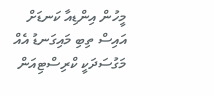މީހުން އިންޑިއާ ކަނޑަށް އައިސް ތިބި މައިގަނޑު އެއް މަގުސަދަކީ ކްރިސްޓިއަން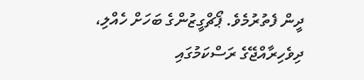ދީން ފެތުރުމެވެ. ޕޯޗްގީޒުންގެ ބަހަށް ހެއްލި، ދިވެހިރާއްޖޭގެ ރަސްކަމުގައި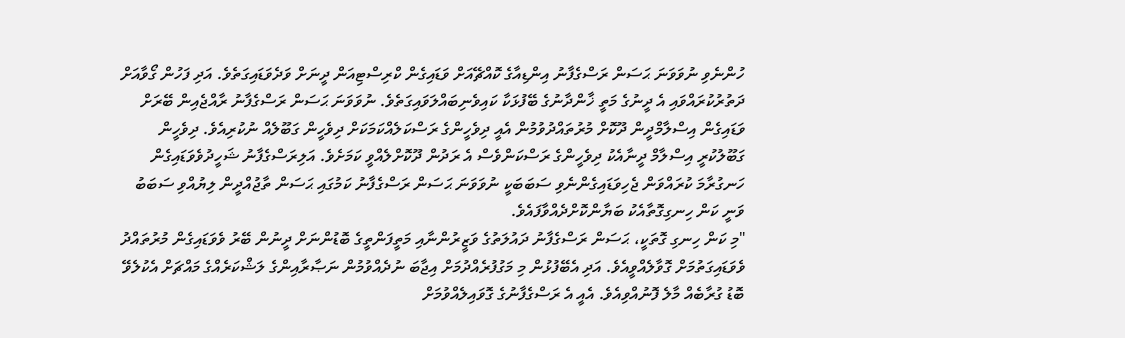ހުންނެވި ނުވަވަނަ ޙަސަން ރަސްގެފާނު އިންޑިއާގެ ކޮއްޗޭއަށް ވަޑައިގެން ކްރިސްޓިއަން ދީނަށް ވަދެވަޑައިގަތެވެ. އަދި ފަހުން ގޯވާއަށް ދަތުރުކުރައްވައި އެ ދީނުގެ މަތީ ޚާންދާނުގެ ބޭފުޅަކާ ކައިވެނިބައްލަވައިގަތެވެ. ނުވަވަނަ ޙަސަން ރަސްގެފާނު ރާއްޖެއިން ބޭރަށް ވަޑައިގެން އިސްލާމްދީން ދޫކޮށް މުރުތައްދުވުމުން އެއީ ދިވެހީންގެ ރަސްކަލެއްކަމަކަށް ދިވެހީން ގަބޫލެއް ނުކުރިއެވެ. ދިވެހީން ގަބޫލުކުރީ އިސްލާމް ދީނާއެކު ދިވެހީންގެ ރަސްކަންވެސް އެ ރަދުން ދޫކޮށްލެއްވީ ކަމަށެވެ. އަލިރަސްގެފާނު ޝަހީދުވެވަޑައިގެން ހަނގުރާމަ ކުރައްވަން ޖެހިވަޑައިގެންނެވި ސަބަބަކީ ނުވަވަނަ ޙަސަން ރަސްގެފާނު ކަމުގައި ޙަސަން ތާޖުއްދީން ލިޔުއްވި ސަބަބު ވަނީ ކަން ހިނގިގޮތާއެކު ބަޔާންކޮށްދެއްވާފައެވެ.
"މި ކަން ހިނގި ގޮތަކީ، ޙަސަން ރަސްގެފާނު ދައުލަތުގެ ވަޒީރުންނާއި މަތީފަންތީގެ ބޮޑުންނަށް ދީނުން ބޭރު ވެވަޑައިގެން މުރުތައްދު ވެވަޑައިގަތުމަށް ގޮވާލެއްވީއެވެ. އަދި އެބޭފުޅުން މި މަގުފުރެއްދުމަށް އިޖާބަ ނުދެއްވުމުން ނަޞާރާއިންގެ ލަޝްކަރެއްގެ މައްޗަށް އެކުލެވޭ ބޮޑު ގުރާބެއް މާލެ ފޮނުއްވިއެވެ. އެއީ އެ ރަސްގެފާނުގެ ގޮވައިލެއްވުމަށް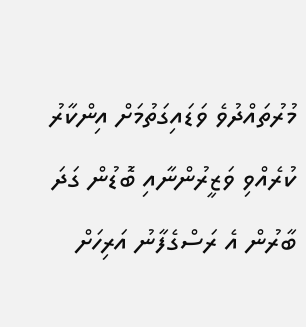މުރުތައްދުވެ ވަޑައިގަތުމަށް އިންކާރު ކުރެއްވި ވަޒީރުންނާއި ބޮޑުން ގަދަ ބާރުން އެ ރަސްގެފާނު އަރިހަށް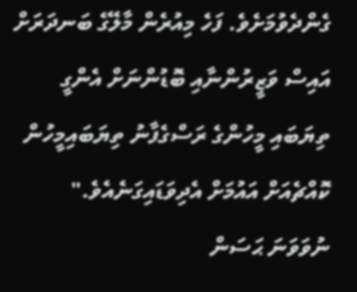ގެންދެވުމަށެވެ. ފަހެ މިއުރެން މާލޭގެ ބަނދަރަށް އައިސް ވަޒީރުންނާއި ބޮޑުންނަށް އެންގީ ތިޔަބައި މީހުންގެ ރަސްގެފާނު ތިޔަބައިމީހުން ކޮއްޗެއަށް އައުމަށް އެދިވަޑައިގަނެއެވެ."
ނުވަވަނަ ޙަސަން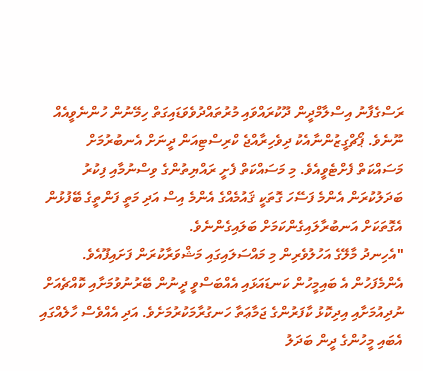ރަސްގެފާނު އިސްލާމްދީން ދޫކުރައްވައި މުރުތައްދުވެވަޑައިގަތް ހިމޭނުން ހުންނެވީއެއް ނޫނެވެ. ޕޯޗްގީޒުންނާއެކު ދިވެހިރާއްޖެ ކްރިސްޓިއަން ދީނަށް އެނބުރުމަށް މަސައްކަތް ފެށްޓެވީއެވެ. މި މަސައްކަތް ފެށީ ރައްޔިތުންގެ ވިސްނުމާއި ފިކުރު ބަދަލުކުރަން އެންމެ ފަސޭހަ ގޮތަކީ ޤައުމެއްގެ އެންމެ އިސް އަދި މަތީ ފަންތީގެ ބޭފުޅުން އެގޮތަކަށް އަނބުރާލައިގެންކަމަށް ބަލައިގެންނެވެ.
"އެހިނދު މާލޭގެ އަހުލުވެރިން މި މައްސަލައިގައި މަޝްވަރާކުރަން ފަށައިފޫއެވެ. އެންމެފަހުން އެ ބައިމީހުން ކަނޑައަޅައި އެއްބަސްވީ ދީނުން ބޭރުނުވުމަށާއި ކޮއްޗެއަށް ނުދިއުމަށާއި އިދިކޮޅު ކާފަރުންގެ ޖަމާޢަތާ ހަނގުރާމަކުރުމަށެވެ. އަދި އެއްވެސް ހާލެއްގައި އެބައި މީހުންގެ ދީން ބަދަލު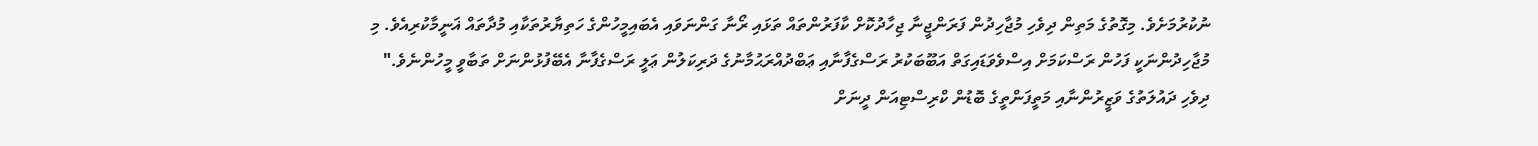ނުކުރުމަށެވެ. މިގޮތުގެ މަތިން ދިވެހި މުޖާހިދުން ފަރަންޖީނާ ޖިހާދުކޮށް ކާފަރުންތައް ތަޅައި ރޯނާ ގަންނަވައި އެބައިމީހުންގެ ހަތިޔާރުތަކާއި މުދާތައް ޣަނީމާކުރިއެވެ. މި މުޖާހިދުންނަކީ ފަހުން ރަސްކަމަށް އިސްވެވަޑައިގަތް އަބޫބަކުރު ރަސްގެފާނާއި ޢަބްދުއްރަޙުމާނުގެ ދަރިކަލުން ޢަލީ ރަސްގެފާނާ އެބޭފުޅުންނަށް ތަބާވީ މީހުންނެވެ."
ދިވެހި ދައުލަތުގެ ވަޒީރުންނާއި މަތީފަންތީގެ ބޮޑުން ކްރިސްޓިއަން ދީނަށް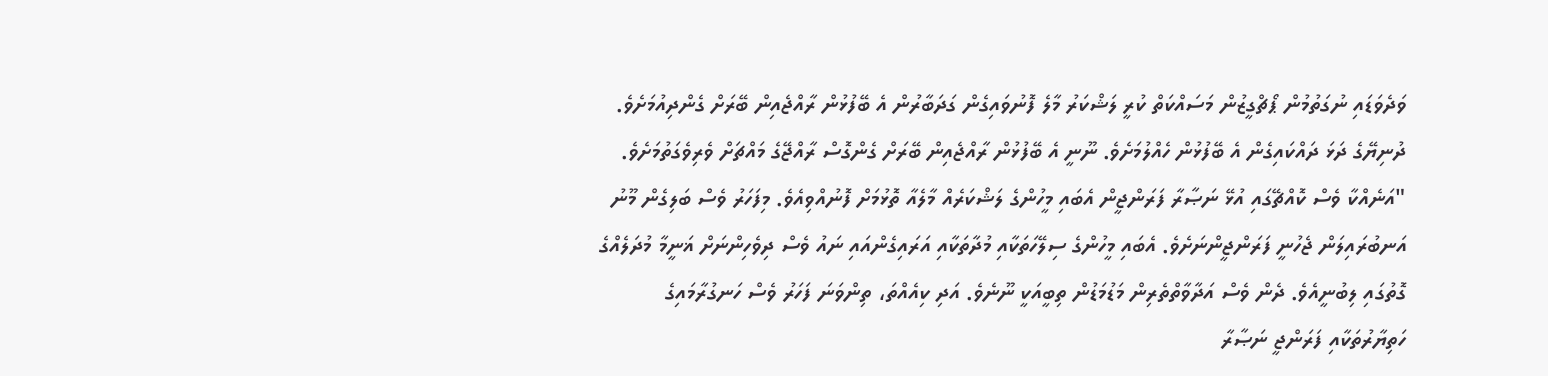ވަދެވަޑައި ނުގަތުމުން ޕޯޗްގީޒުން މަސައްކަތް ކުރީ ލަޝްކަރު މާލެ ފޮނުވައިގެން ގަދަބާރުން އެ ބޭފުޅުން ރާއްޖެއިން ބޭރަށް ގެންދިއުމަށެވެ. ދުނިޔޭގެ ދަޅަ ދައްކައިގެން އެ ބޭފުޅުން ހެއްލުމަށެވެ. ނޫނީ އެ ބޭފުޅުން ރާއްޖެއިން ބޭރަށް ގެންގޮސް ރާއްޖޭގެ މައްޗަށް ވެރިވެގަތުމަށެވެ.
"އަނެއްކާ ވެސް ކޮއްޗޭގައި އުޅޭ ނަޞާރާ ފަރަންޖީން އެބައި މީހުންގެ ލަޝްކަރެއް މާލެއާ ތޮޅުމަށް ފޮނުއްވިއެވެ. މިފަހަރު ވެސް ބަލިގެން މޫނު އަނބުރައިލަން ޖެހުނީ ފަރަންޖީންނަށެވެ. އެބައި މީހުންގެ ސިލޭހަތަކާއި މުދާތަކާއި އަރައިގެންއައި ނައު ވެސް ދިވެހިންނަށް ޣަނީމާ މުދަލެއްގެ ގޮތުގައި ލިބުނީއެވެ. ދެން ވެސް އަދާވާތްތެރިން މަޑުމަޑުން ތިބީއަކީ ނޫނެވެ. އަދި ކިއެއްތަ، ތިންވަނަ ފަހަރު ވެސް ހަނގުރާމައިގެ ހަތިޔާރުތަކާއި ފަރަންޖީ ނަޞާރާ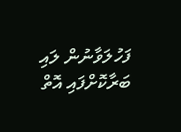ފަހުލަވާނުން ލައި ބަރާކޮށްފައި އޮތް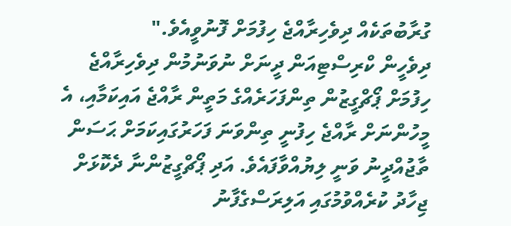ގުރާބުތަކެއް ދިވެހިރާއްޖެ ހިފުމަށް ފޮނުވީއެވެ."
ދިވެހީން ކްރިސްޓިއަން ދީނަށް ނުވަނުމުން ދިވެހިރާއްޖެ ހިފުމަށް ޕޯޗްގީޒުން ތިންފަހަރެއްގެ މަތީން ރާއްޖެ އައިކަމާއި، އެ މީހުންނަށް ރާއްޖެ ހިފުނީ ތިންވަނަ ފަހަރުގައިކަމަށް ޙަސަން ތާޖުއްދީނު ވަނީ ލިޔުއްވާފައެވެ. އަދި ޕޯޗްގީޒުންނާ ދެކޮޅަށް ޖިހާދު ކުރެއްވުމުގައި އަލިރަސްގެފާނު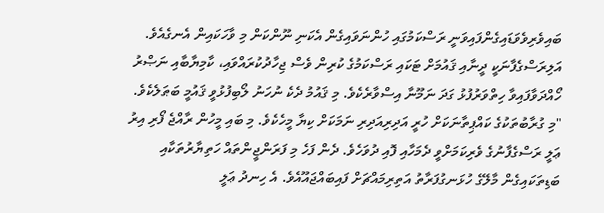ބައިވެރިވެވަޑައިގެންފައިވަނީ ރަސްކަމުގައި ހުންނަވައިގެން އެކަނި ނޫންކަން މި ވާހަކައިން އެނގެއެވެ. އަލިރަސްގެފާނަކީ ދީނާއި ޤައުމަށް ޓަކައި ރަސްކަމުގެ ކުރިން ވެސް ޖިހާދުކުރައްވައި، ކާމިޔާބާއި ނަޞްރު ހޯއްދަވާފައިވާ ހިތްވަރުފުޅު ގަދަ ނަމޫނާ އިސްވާރެކެވެ. މި ޤައުމު ދެކެ ނުހަނު ލޯބިފުޅުވީ ޤައުމީ ބަޠަލެކެވެ.
"މި ގުރާބުތަކުގެ ކައްޕިތާނަކަށް ހުރީ އަދިރިއަދިރި ނަމަކަށް ކިޔާ މީހެކެވެ. މި ބައި މީހުން ރާއްޖެ ފޯރި އިރު ޢަލީ ރަސްގެފާނުގެ ވެރިކަމަށްވީ ދެމަހާއި ފޮއި ދުވަހެވެ. ދެން ފަހެ މި ފަރަންޖީންތައް ހަތިޔާރުތަކާއި ބަޑިތަކައިގެން މާލޭގެ ހުޅަނގުފަރާތު އަތިރިމައްޗަށް ފައިބައްޖައޫއެވެ. އެ ހިނދު ޢަލީ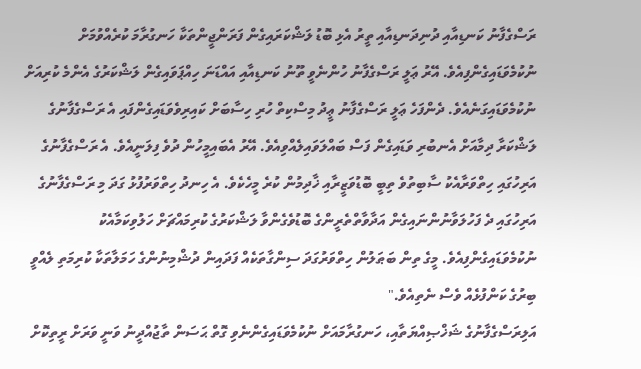ރަސްގެފާނު ކަނޑިއާއި ދުނިދަނޑިއާއި ތީރު އެޅި ބޮޑު ލަޝްކަރައިގެން ފަރަންޖީންތަކާ ހަނގުރާމަ ކުރެއްވުމަށް ނުކުމެވަޑައިގެންފިއެވެ. އޭރު ޢަލީ ރަސްގެފާނު ހުންނެވީ ތޫނު ކަނޑިއާއި އައްޑަނަ ހިއްޕަވައިގެން ލަޝްކަރުގެ އެންމެ ކުރިއަށް ނުކުމެވަޑައިގަނެއެވެ. ދެންފަހެ ޢަލީ ރަސްގެފާނު ޢީދު މިސްކިތް ހުރި ހިސާބަށް ކައިރިވެވަޑައިގެންފައި އެ ރަސްގެފާނުގެ ލަޝްކަރާ ދިމާއަށް އެނބުރި ވަޑައިގެން ފަސް ބައްލަވައިލެއްވިއެވެ. އޭރު އެބައިމީހުން ދުވެ ފިލަނީއެވެ. އެ ރަސްގެފާނުގެ އަރިހުގައި ހިތްވަރާއެކު ސާބިތުވެ ތިބީ ބޮޑުވަޒީރާއި ޚާދިމުން ކުރެ މީހެކެވެ. އެ ހިނދު ހިތްވަރުފުޅު ގަދަ މި ރަސްގެފާނުގެ އަރިހުގައި ދެ ފަހުލަވާނުންނައިގެން އަދާވާތްތެރީންގެ ބޮޑުވެގެންވާ ލަޝްކަރުގެ ކުރިމައްޗަށް ހަލުވިކަމާއެކު ނުކުމެވަޑައިގެންފިއެވެ. މީގެ ތިން ބަޠަލުން ހިތްވަރުގަދަ ސިންގާތަކެއް ފަދައިން ދުޝްމިނުންގެ ހަމަލާތަކާ ކުރިމަތި ލެއްވީ ބިރުގެ ކަންފުޅެއް ވެސް ނެތިއެވެ."
އަލިރަސްގެފާނުގެ ޝަޚްޞިއްޔަތާއި، ހަނގުރާމައަށް ނުކުމެވަޑައިގެންނެވި ގޮތް ޙަސަން ތާޖުއްދީނު ވަނީ ވަރަށް ރީތިކޮށް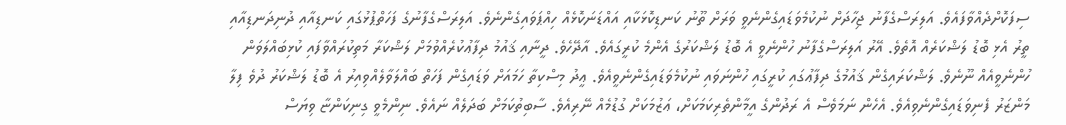ސިފަކޮށްދެއްވާފައެވެ. އަލިރަސްގެފާނު ޖިހާދަށް ނުކުމެވަޑައިގެންނެވީ ވަރަށް ތޫނު ކަނޑިކޮޅަކާއި އައްޑަނަކޮޅެއް ހިއްޕަވައިގެންނެވެ. އަލިރަސްގެފާނުގެ ފަހަތްޕުޅުގައި ކަނޑިއާއި ދުނިދަނޑިއާއި ތީރު އެޅި ބޮޑު ލަޝްކަރެއް އޮތެވެ. އޭރު އަލިރަސްގެފާނު ހުންނެވީ އެ ބޮޑު ލަޝްކަރުގެ އެންމެ ކުރީގައެވެ. އާދޭހެވެ. ދީނާއި ޤައުމު ދިފާޢުކުރެއްވުމަށް ލަޝްކަރާ މަތިކުރައްވާފައި ކުޅިބައްލަވަން ހުންނެވީއެއް ނޫނެވެ. ލަޝްކަރައިގެން ޤައުމުގެ ދިފާޢުގައި ކުރީގައި ހުންނަވައި ނުކުމެވަޑައިގެންނެވީއެވެ. ޢީދު މިސްކިތާ ހަމައަށް ވަޑައިގެން ފަހަތް ބައްލަވާލެއްވިއިރު އެ ބޮޑު ލަޝްކަރު ދުވެ ފިލާ މަންޒަރު ފެނިވަޑައިގެންނެވިއެވެ. އެހެން ނަމަވެސް އެ ރަދުންގެ އީމާންތެރިކަމަކަށް، ޢަޒުމަކަށް ގުޑުމެއް ނޭރިއެވެ. ސާބިތުކަމަށް ބަދަލެއް ނައެވެ. ނިންމެވީ ގިނިކަންޏާ ވިޔަސް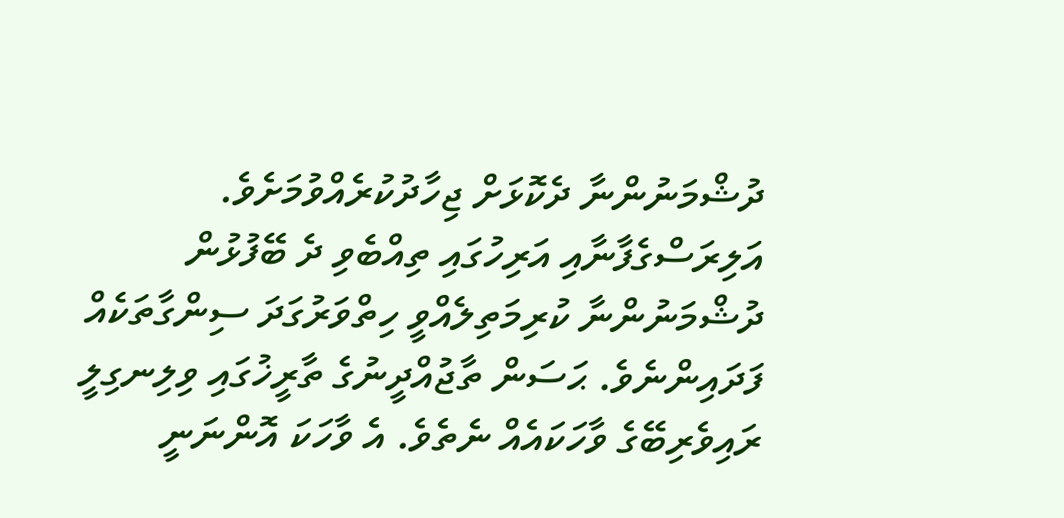ދުޝްމަނުންނާ ދެކޮޅަށް ޖިހާދުކުރެއްވުމަށެވެ. އަލިރަސްގެފާނާއި އަރިހުގައި ތިއްބެވި ދެ ބޭފުޅުން ދުޝްމަނުންނާ ކުރިމަތިލެއްވީ ހިތްވަރުގަދަ ސިންގާތަކެއް ފަދައިންނެވެ. ޙަސަން ތާޖުއްދީނުގެ ތާރީޚުގައި ވިލިނގިލީ ރައިވެރިބޭގެ ވާހަކައެއް ނެތެވެ. އެ ވާހަކަ އޮންނަނީ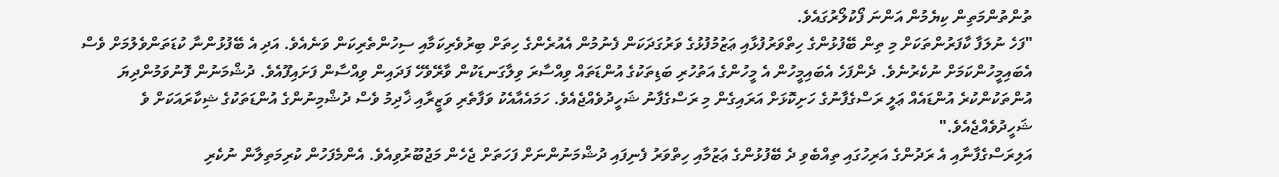ތުންތުންމަތިން ކިޔެމުން އަންނަ ފޯކުލޯރުގައެވެ.
"ފަހެ ނުލަފާ ކާފަރުންތަކަށް މި ތިން ބޭފުޅުންގެ ހިތްވަރުފުޅާއި ޢަޒުމުފުޅުގެ ވަރުގަދަކަން ފެނުމުން އެއުރެންގެ ހިތަށް ބިރުވެރިކަމާއި ސިހުންތެރިކަން ވަނެއެވެ. އަދި އެ ބޭފުޅުންނާ ކުޑަތަންވެލުމަށް ވެސް އެބައިމީހުންކަމަށް ނުކެރުނެވެ. ދެންފަހެ އެބައިމީހުން އެ މީހުންގެ އަތުހުރި ބަޑިތަކުގެ އުންޑަތައް ވިއްސާރަ ވިލާގަނޑަކުން ވާރޭވެހޭ ފަދައިން ވިއްސާން ފަށައިފޫއެވެ. ދުޝްމަނުން ފޮނުވަމުންދިޔަ އުންތަކުންކުރެ އުންޑައެއް ޢަލީ ރަސްގެފާނުގެ ހަށިކޮޅަށް އަރައިގެން މި ރަސްގެފާނު ޝަހީދުވެއްޖެއެވެ. ހަމައެއާއެކު ވަފާތެރި ވަޒީރާއި ޚާދިމު ވެސް ދުޝްމިނުންގެ އުންޑަތަކުގެ ޝިކާރައަކަށް ވެ ޝަހީދުވެއްޖެއެވެ."
އަލިރަސްގެފާނާއި އެ ރަދުންގެ އަރިހުގައި ތިއްބެވި ދެ ބޭފުޅުންގެ ޢަޒުމާއި ހިތްވަރު ފެނިފައި ދުޝްމަނުންނަށް ފަހަތަށް ޖެހެން މަޖުބޫރުވިއެވެ. އެންމެފަހުން ކުރިމަތިލާން ނުކެރި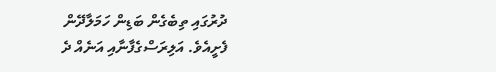ދުރުގައި ތިބެގެން ބަޑިން ހަމަލާދޭން ފެށީއެވެ. އަލިރަސްގެފާނާއި އަނެއް ދެ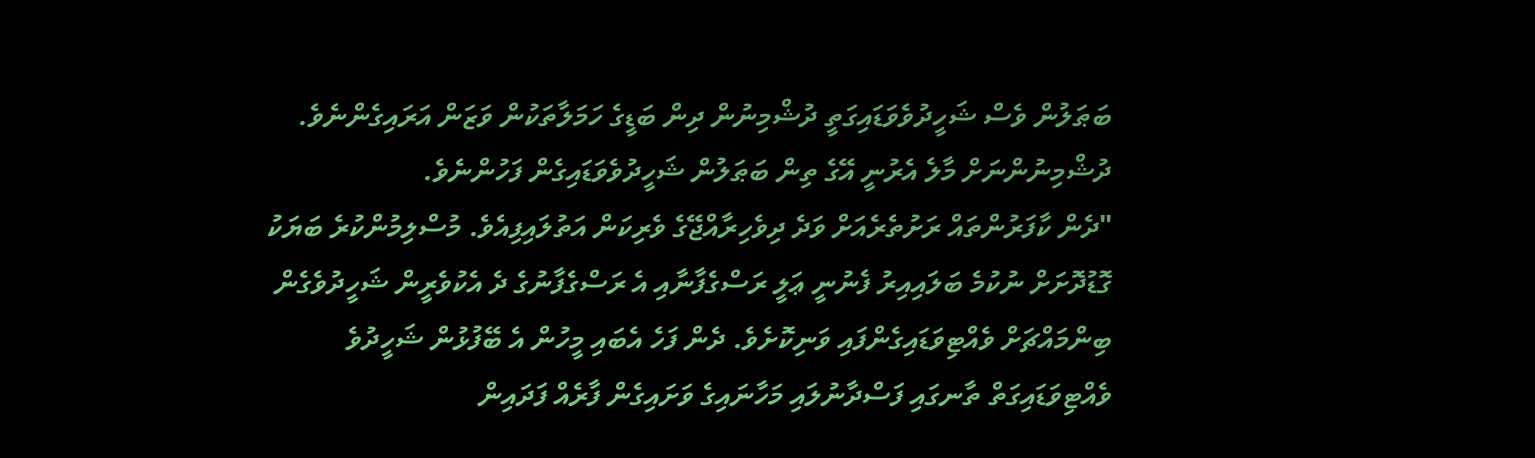ބަޠަލުން ވެސް ޝަހީދުވެވަޑައިގަތީ ދުޝްމިނުން ދިން ބަޑީގެ ހަމަލާތަކުން ވަޒަން އަރައިގެންނެވެ. ދުޝްމިނުންނަށް މާލެ އެރުނީ އޭގެ ތިން ބަޠަލުން ޝަހީދުވެވަޑައިގެން ފަހުންނެވެ.
"ދެން ކާފަރުންތައް ރަށުތެރެއަށް ވަދެ ދިވެހިރާއްޖޭގެ ވެރިކަން އަތުލައިފިއެވެ. މުސްލިމުންކުރެ ބަޔަކު ގޮޑުދޮށަށް ނުކުމެ ބަލައިއިރު ފެނުނީ ޢަލީ ރަސްގެފާނާއި އެ ރަސްގެފާނުގެ ދެ އެކުވެރީން ޝަހީދުވެގެން ބިންމައްޗަށް ވެއްޓިވަޑައިގެންފައި ވަނިކޮށެވެ. ދެން ފަހެ އެބައި މީހުން އެ ބޭފުޅުން ޝަހީދުވެ ވެއްޓިވަޑައިގަތް ތާނގައި ފަސްދާނުލައި މަހާނައިގެ ވަށައިގެން ފާރެއް ފަދައިން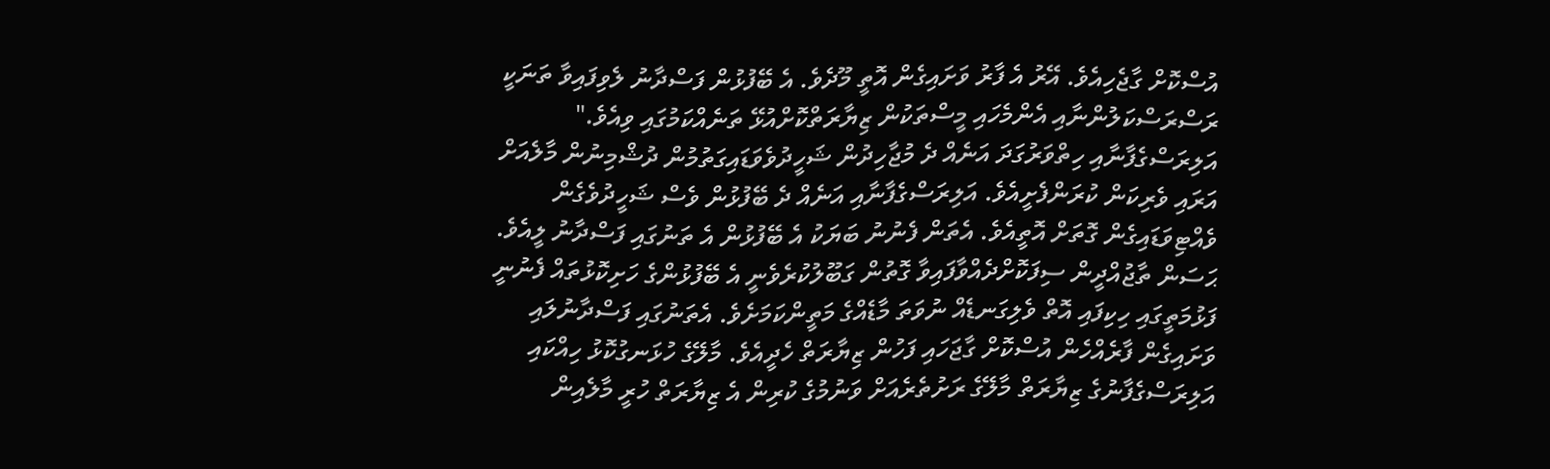އުސްކޮށް ގާޖެހިއެވެ. އޭރު އެ ފާރު ވަށައިގެން އޮތީ މޫދެވެ. އެ ބޭފުޅުން ފަސްދާނު ލެވިފައިވާ ތަނަކީ ރަސްރަސްކަލުންނާއި އެންމެހައި މީސްތަކުން ޒިޔާރަތްކޮށްއުޅޭ ތަނެއްކަމުގައި ވިއެވެ."
އަލިރަސްގެފާނާއި ހިތްވަރުގަދަ އަނެއް ދެ މުޖާހިދުން ޝަހީދުވެވަޑައިގަތުމުން ދުޝްމިނުން މާލެއަށް އަރައި ވެރިކަން ކުރަންފެށީއެވެ. އަލިރަސްގެފާނާއި އަނެއް ދެ ބޭފުޅުން ވެސް ޝަހީދުވެގެން ވެއްޓިވަޑައިގެން ގޮތަށް އޮތީއެވެ. އެތަން ފެނުނު ބަޔަކު އެ ބޭފުޅުން އެ ތަނުގައި ފަސްދާނު ލީއެވެ. ޙަސަން ތާޖުއްދީން ސިފަކޮށްދެއްވާފައިވާ ގޮތުން ގަބޫލުކުރެވެނީ އެ ބޭފުޅުންގެ ހަށިކޮޅުތައް ފެނުނީ ފަޅުމަތީގައި ހިކިފައި އޮތް ވެލިގަނޑެއް ނުވަތަ މާޑެއްގެ މަތީންކަމަށެވެ. އެތަނުގައި ފަސްދާނުލައި ވަށައިގެން ފާރެއްހެން އުސްކޮށް ގާޖަހައި ފަހުން ޒިޔާރަތް ހެދީއެވެ. މާލޭގެ ހުޅަނގުކޮޅު ހިއްކައި އަލިރަސްގެފާނުގެ ޒިޔާރަތް މާލޭގެ ރަށުތެރެއަށް ވަނުމުގެ ކުރިން އެ ޒިޔާރަތް ހުރީ މާލެއިން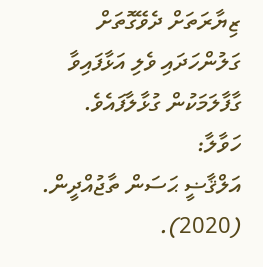ޒިޔާރަތަށް ދެވޭގޮތަށް ގަލުންހަދައި ވެލި އަޅާފައިވާ ގާފާލަމަކުން ގުޅާލާފައެވެ.
ހަވާލާ:
އަލްޤާޟީ ޙަސަން ތާޖުއްދީން. (2020).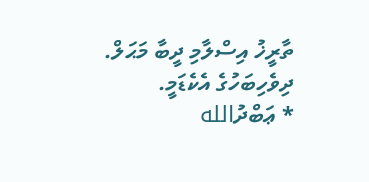ތާރީޚު އިސްލާމި ދީބާ މަޙަލް. ދިވެހިބަހުގެ އެކެޑަމީ.
* ޢަބްދުالله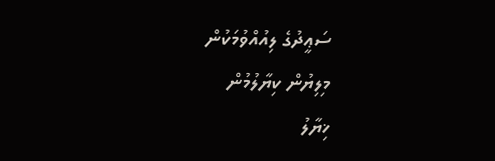ސަޢީދުގެ ލިއުއްވުމަކުން
މިލިޔުން ކިޔާލުމުން
ޚިޔާލު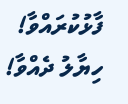ފާޅުކުރައްވާ!
ހިޔާލު ދެއްވާ!